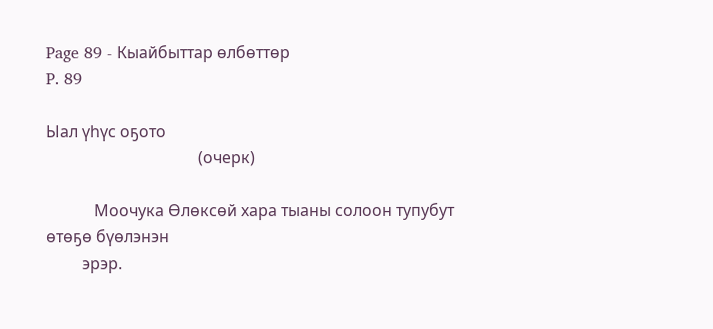Page 89 - Кыайбыттар өлбөттөр
P. 89

Ыал үһүс оҕото
                                      (очерк)

            Моочука Өлөксөй хара тыаны солоон тупубут өтөҕө бүөлэнэн
         эрэр.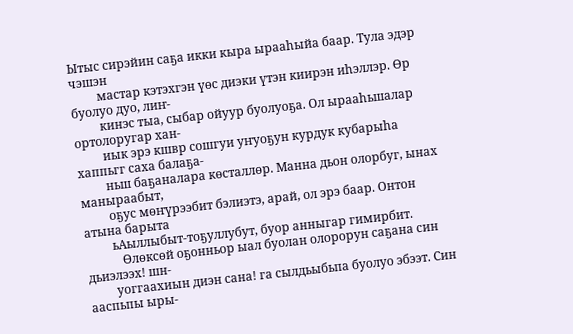Ытыс сирэйин саҕа икки кыра ырааһыйа баар. Тула эдэр чэшэн
         мастар кэтэхгэн үөс диэки үтэн киирэн иһэллэр. Өр буолуо дуо, лиҥ-
         кинэс тыа, сыбар ойуур буолуоҕа. Ол ырааһьшалар ортолоругар хан-
         иык эрэ кшвр сошгуи уҥуоҕун курдук кубарыһа хаппьгг саха балаҕа-
         ньш баҕаналара көсталлөр. Манна дьон олорбуг, ынах маныраабыт,
         оҕус мөҥүрээбит бэлиэтэ, арай, ол эрэ баар. Онтон атына барыта
         ьАыллыбыт-тоҕуллубут, буор анныгар гимирбит.
            Өлөксөй оҕонньор ыал буолан олорорун саҕана син дьиэлээх! шн-
         уоггаахиын диэн сана! га сылдьыбьпа буолуо эбээт. Син ааспьпы ыры-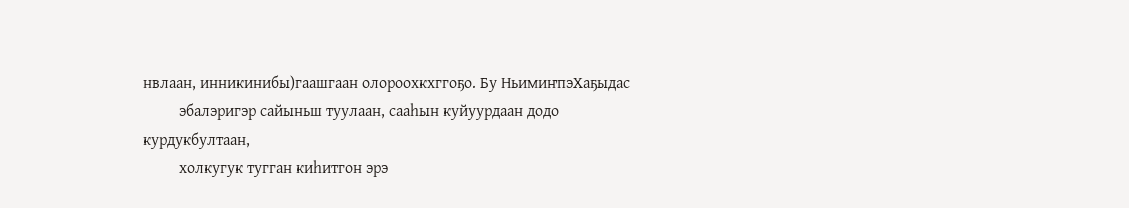нвлаан, инникинибы)гаашгаан олороохкхггоҕо. Бу НьимиҥпэХаҕыдас
         эбалэригэр сайыньш туулаан, сааһын куйуурдаан додо курдукбултаан,
         холкугук тугган киһитгон эрэ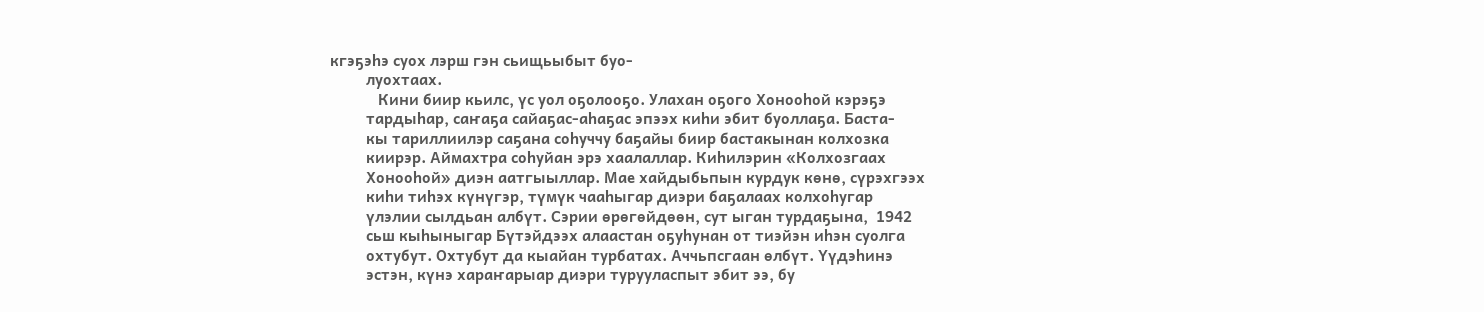кгэҕэһэ суох лэрш гэн сьищьыбыт буо-
         луохтаах.
            Кини биир кьилс, үс уол оҕолооҕо. Улахан оҕого Хонооһой кэрэҕэ
         тардыһар, саҥаҕа сайаҕас-аһаҕас эпээх киһи эбит буоллаҕа. Баста-
         кы тариллиилэр саҕана соһуччу баҕайы биир бастакынан колхозка
         киирэр. Аймахтра соһуйан эрэ хаалаллар. Киһилэрин «Колхозгаах
         Хонооһой» диэн аатгыыллар. Мае хайдыбьпын курдук көнө, сүрэхгээх
         киһи тиһэх күнүгэр, түмүк чааһыгар диэри баҕалаах колхоһугар
         үлэлии сылдьан албүт. Сэрии өрөгөйдөөн, сут ыган турдаҕына,  1942
         сьш кыһыныгар Бүтэйдээх алаастан оҕуһунан от тиэйэн иһэн суолга
         охтубут. Охтубут да кыайан турбатах. Аччьпсгаан өлбүт. Үүдэһинэ
         эстэн, күнэ хараҥарыар диэри турууласпыт эбит ээ, бу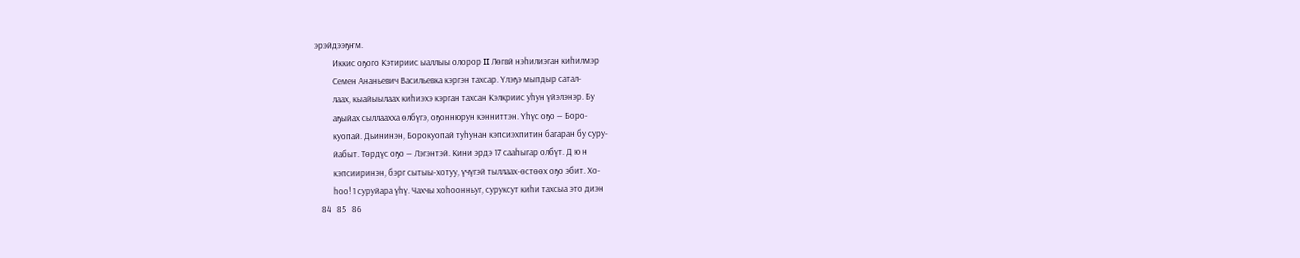эрэйдээҕҥм.
         Иккис оҕого Кэтириис ыаллыы олорор II Лөгвй нэһилиэган киһилмэр
         Семен Ананьевич Васильевка кэргэн тахсар. Үлэҕэ мыпдыр сатал-
         лаах, кыайыылаах киһиэхэ кэрган тахсан Кэлкриис уһун үйэлэнэр. Бу
         аҕыйах сыллаахха өлбүгэ, оҕоннюрун кэнниттэн. Үһүс оҕо — Боро-
         куопай. Дьининэн, Борокуопай туһунан кэпсиэхпитин багаран бу суру-
         йабыт. Төрдүс оҕо — Лэгэнтэй. Кини эрдэ 17 сааһыгар олбүт. Д ю н
         кэпсииринэн, бэрг сытыы-хотуу, үчүгэй тыллаах-өстөөх оҕо эбит. Хо-
         һоо! 1 суруйара үһү. Чахчы хоһоонньуг, суруксут киһи тахсыа это диэн
   84   85   86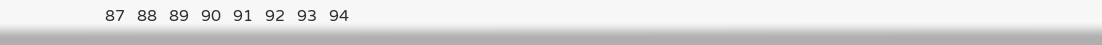87   88   89   90   91   92   93   94